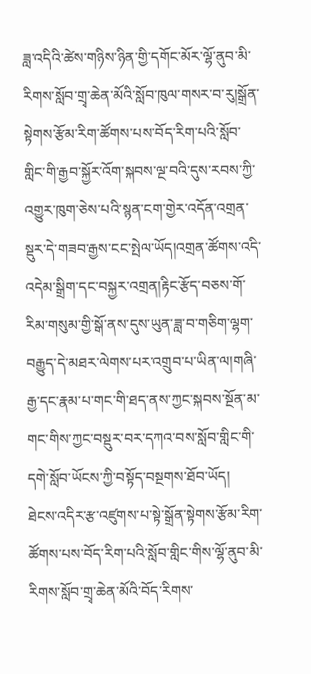ཟླ་འདིའི་ཚེས་གཉིས་ཉིན་གྱི་དགོང་མོར་ལྷོ་ནུབ་མི་རིགས་སློབ་གྲྭ་ཆེན་མོའི་སློབ་ཁུལ་གསར་བ་རུ།སྒྲོན་སྟེགས་རྩོམ་རིག་ཚོགས་པས་བོད་རིག་པའི་སློབ་གླིང་གི་རྒྱབ་སྐྱོར་འོག་སྐབས་ལྔ་བའི་དུས་རབས་ཀྱི་འགྱུར་ཁུག་ཅེས་པའི་སྙན་ངག་གྱེར་འདོན་འགྲན་སྡུར་དེ་གཟབ་རྒྱས་ངང་སྤེལ་ཡོད།འགྲན་ཚོགས་འདི་འདེམ་སྒྲིག་དང་བསྐྱར་འགྲན།རྟིང་རྩོད་བཅས་གོ་རིམ་གསུམ་གྱི་སྒོ་ནས་དུས་ཡུན་ཟླ་བ་གཅིག་ལྷག་བརྒྱུད་དེ་མཐར་ལེགས་པར་འགྲུབ་པ་ཡིན་ལ།གཞི་རྒྱ་དང་རྣམ་པ་གང་གི་ཐད་ནས་ཀྱང་སྐབས་སྔོན་མ་གང་གིས་ཀྱང་བསྡུར་བར་དཀའ་བས་སློབ་གླིང་གི་དགེ་སློབ་ཡོངས་ཀྱི་བསྟོད་བསྔགས་ཐོབ་ཡོད།
ཐེངས་འདིར་རྩ་འཛུགས་པ་སྟེ་སྒྲོན་སྟེགས་རྩོམ་རིག་ཚོགས་པས་བོད་རིག་པའི་སློབ་གླིང་གིས་ལྷོ་ནུབ་མི་རིགས་སློབ་གྲྭ་ཆེན་མོའི་བོད་རིགས་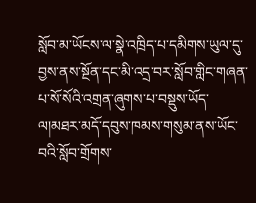སློབ་མ་ཡོངས་ལ་སྣེ་འཁྲིད་པ་དམིགས་ཡུལ་དུ་བྱས་ནས་སྔོན་དང་མི་འདྲ་བར་སློབ་གླིང་གཞན་པ་སོ་སོའི་འགྲན་ཞུགས་པ་བསྡུས་ཡོད་ལ།མཐར་མདོ་དབུས་ཁམས་གསུམ་ནས་ཡོང་བའི་སློབ་གྲོགས་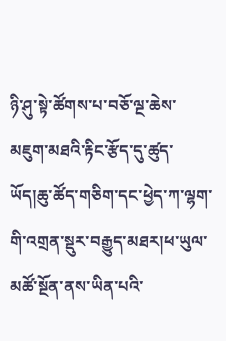ཉི་ཤུ་སྟེ་ཚོགས་པ་བཅོ་ལྔ་ཆེས་མཇུག་མཐའི་རྟིང་རྩོད་དུ་ཚུད་ཡོད།ཆུ་ཚོད་གཅིག་དང་ཕྱེད་ཀ་ལྷག་གི་འགྲན་སྡུར་བརྒྱུད་མཐར།ཕ་ཡུལ་མཚོ་སྔོན་ནས་ཡིན་པའི་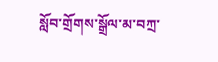སློབ་གྲོགས་སྒྲོལ་མ་བཀྲ་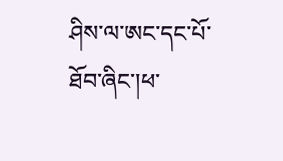ཤིས་ལ་ཨང་དང་པོ་ཐོབ་ཞིང་།ཕ་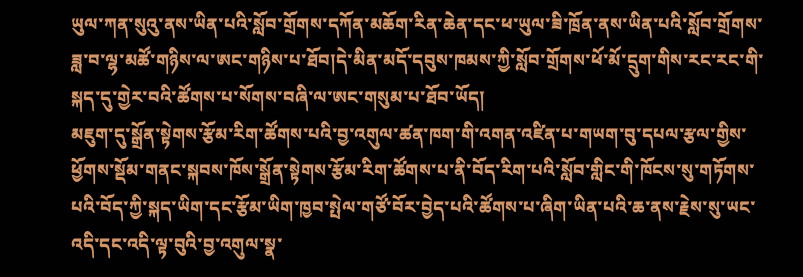ཡུལ་ཀན་སུའུ་ནས་ཡིན་པའི་སློབ་གྲོགས་དཀོན་མཆོག་རིན་ཆེན་དང་ཕ་ཡུལ་ཟི་ཁྲོན་ནས་ཡིན་པའི་སློབ་གྲོགས་ཟླ་བ་ལྷ་མཚོ་གཉིས་ལ་ཨང་གཉིས་པ་ཐོབ།དེ་མིན་མདོ་དབུས་ཁམས་ཀྱི་སློབ་གྲོགས་ཕོ་མོ་དྲུག་གིས་རང་རང་གི་སྐད་དུ་གྱེར་བའི་ཚོགས་པ་སོགས་བཞི་ལ་ཨང་གསུམ་པ་ཐོབ་ཡོད།
མཇུག་དུ་སྒྲོན་སྟེགས་རྩོམ་རིག་ཚོགས་པའི་བྱ་འགུལ་ཚན་ཁག་གི་འགན་འཛིན་པ་གཡག་བུ་དཔལ་རྩལ་གྱིས་ཕྱོགས་སྡོམ་གནང་སྐབས་ཁོས་སྒྲོན་སྟེགས་རྩོམ་རིག་ཚོགས་པ་ནི་བོད་རིག་པའི་སློབ་གླིང་གི་ཁོངས་སུ་གཏོགས་པའི་བོད་ཀྱི་སྐད་ཡིག་དང་རྩོམ་ཡིག་ཁྱབ་སྤེལ་གཙོ་བོར་བྱེད་པའི་ཚོགས་པ་ཞིག་ཡིན་པའི་ཆ་ནས་རྗེས་སུ་ཡང་འདི་དང་འདི་ལྟ་བུའི་བྱ་འགུལ་སྣ་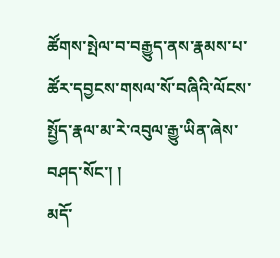ཚོགས་སྤེལ་བ་བརྒྱུད་ནས་རྣམས་པ་ཚོར་དབྱངས་གསལ་སོ་བཞིའི་ལོངས་སྤྱོད་རྣལ་མ་རེ་འབུལ་རྒྱུ་ཡིན་ཞེས་བཤད་སོང་། །
མདོ་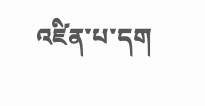འཛིན་པ་དག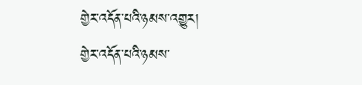གྱེར་འདོན་པའི་ཉམས་འགྱུར།
གྱེར་འདོན་པའི་ཉམས་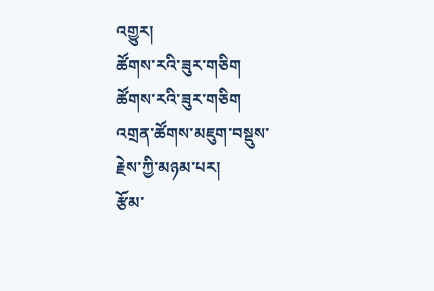འགྱུར།
ཚོགས་རའི་ཟུར་གཅིག
ཚོགས་རའི་ཟུར་གཅིག
འགྲན་ཚོགས་མཇུག་བསྡུས་རྗེས་ཀྱི་མཉམ་པར།
རྩོམ་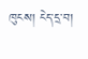ཁུངས། ངེད་དྲ་བ།